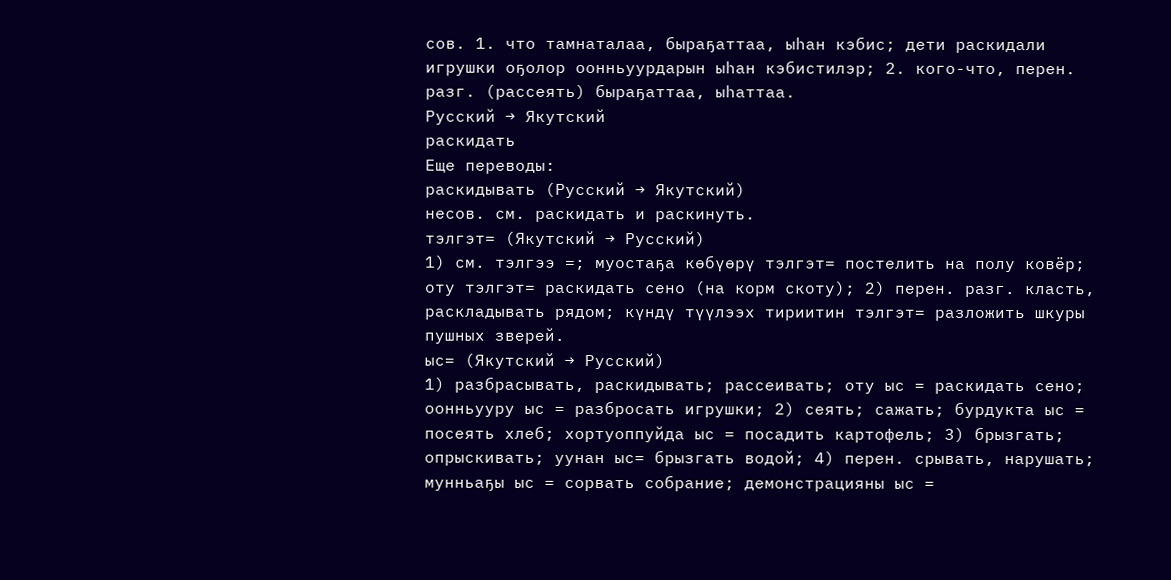сов. 1. что тамнаталаа, быраҕаттаа, ыһан кэбис; дети раскидали игрушки оҕолор оонньуурдарын ыһан кэбистилэр; 2. кого-что, перен. разг. (рассеять) быраҕаттаа, ыһаттаа.
Русский → Якутский
раскидать
Еще переводы:
раскидывать (Русский → Якутский)
несов. см. раскидать и раскинуть.
тэлгэт= (Якутский → Русский)
1) см. тэлгээ =; муостаҕа көбүөрү тэлгэт= постелить на полу ковёр; оту тэлгэт= раскидать сено (на корм скоту); 2) перен. разг. класть, раскладывать рядом; күндү түүлээх тириитин тэлгэт= разложить шкуры пушных зверей.
ыс= (Якутский → Русский)
1) разбрасывать, раскидывать; рассеивать; оту ыс = раскидать сено; оонньууру ыс = разбросать игрушки; 2) сеять; сажать; бурдукта ыс = посеять хлеб; хортуоппуйда ыс = посадить картофель; 3) брызгать; опрыскивать; уунан ыс= брызгать водой; 4) перен. срывать, нарушать; мунньаҕы ыс = сорвать собрание; демонстрацияны ыс =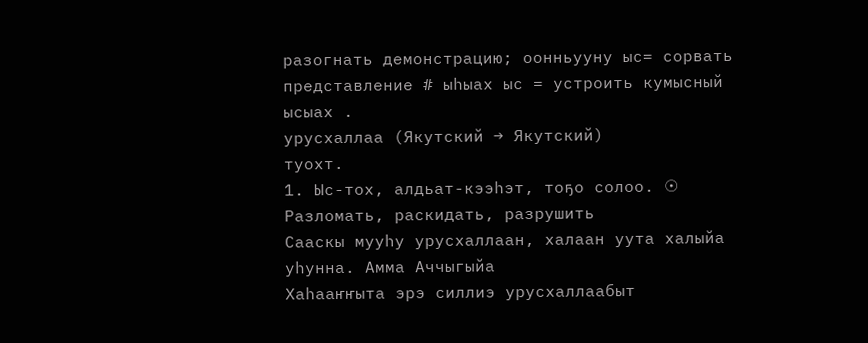разогнать демонстрацию; оонньууну ыс= сорвать представление # ыһыах ыс = устроить кумысный ысыах .
урусхаллаа (Якутский → Якутский)
туохт.
1. Ыс-тох, алдьат-кээһэт, тоҕо солоо. ☉ Разломать, раскидать, разрушить
Сааскы мууһу урусхаллаан, халаан уута халыйа уһунна. Амма Аччыгыйа
Хаһааҥҥыта эрэ силлиэ урусхаллаабыт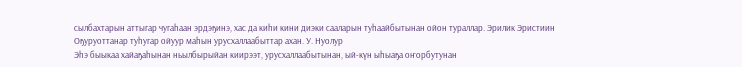сылбахтарын аттыгар чугаһаан эрдэҕинэ, хас да киһи кини диэки сааларын туһаайбытынан ойон тураллар. Эрилик Эристиин
Оҕуруоттанар туһугар ойуур маһын урусхаллаабыттар ахан. У. Нуолур
Эһэ быыкаа хайаҕаһынан ньылбырыйан киирээт, урусхаллаабытынан, ый-күн ыһыаҕа оҥорбутунан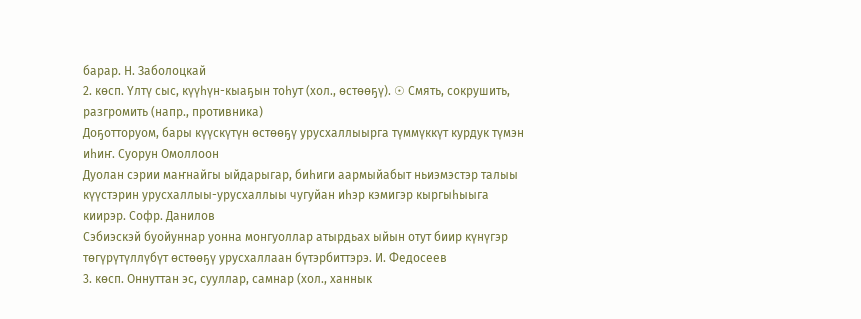барар. Н. Заболоцкай
2. көсп. Үлтү сыс, күүһүн-кыаҕын тоһут (хол., өстөөҕү). ☉ Смять, сокрушить, разгромить (напр., противника)
Доҕотторуом, бары күүскүтүн өстөөҕү урусхаллыырга түммүккүт курдук түмэн иһиҥ. Суорун Омоллоон
Дуолан сэрии маҥнайгы ыйдарыгар, биһиги аармыйабыт ньиэмэстэр талыы күүстэрин урусхаллыы-урусхаллыы чугуйан иһэр кэмигэр кыргыһыыга киирэр. Софр. Данилов
Сэбиэскэй буойуннар уонна монгуоллар атырдьах ыйын отут биир күнүгэр төгүрүтүллүбүт өстөөҕү урусхаллаан бүтэрбиттэрэ. И. Федосеев
3. көсп. Оннуттан эс, сууллар, самнар (хол., ханнык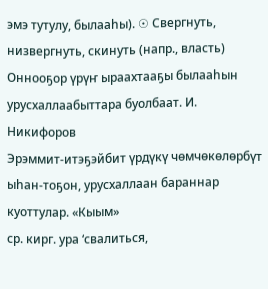эмэ тутулу, былааһы). ☉ Свергнуть, низвергнуть, скинуть (напр., власть)
Оннооҕор үрүҥ ыраахтааҕы былааһын урусхаллаабыттара буолбаат. И. Никифоров
Эрэммит-итэҕэйбит үрдүкү чөмчөкөлөрбүт ыһан-тоҕон, урусхаллаан бараннар куоттулар. «Кыым»
ср. кирг. ура ‘свалиться,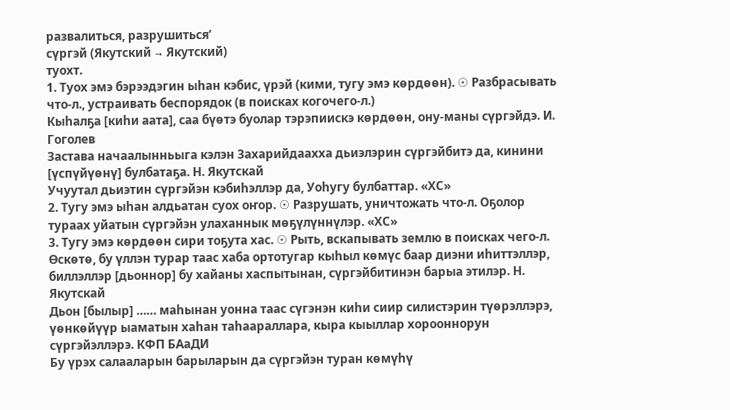развалиться, разрушиться’
сүргэй (Якутский → Якутский)
туохт.
1. Туох эмэ бэрээдэгин ыһан кэбис, үрэй (кими, тугу эмэ көрдөөн). ☉ Разбрасывать что-л., устраивать беспорядок (в поисках когочего-л.)
Кыһалҕа [киһи аата], саа бүөтэ буолар тэрэпиискэ көрдөөн, ону-маны сүргэйдэ. И. Гоголев
Застава начаалынньыга кэлэн Захарийдаахха дьиэлэрин сүргэйбитэ да, кинини [үспүйүөнү] булбатаҕа. Н. Якутскай
Учуутал дьиэтин сүргэйэн кэбиһэллэр да, Уоһугу булбаттар. «ХС»
2. Тугу эмэ ыһан алдьатан суох оҥор. ☉ Разрушать, уничтожать что-л. Оҕолор тураах уйатын сүргэйэн улаханнык мөҕүлүннүлэр. «ХС»
3. Тугу эмэ көрдөөн сири тоҕута хас. ☉ Рыть, вскапывать землю в поисках чего-л.
Өскөтө, бу үллэн турар таас хаба ортотугар кыһыл көмүс баар диэни иһиттэллэр, биллэллэр [дьоннор] бу хайаны хаспытынан, сүргэйбитинэн барыа этилэр. Н. Якутскай
Дьон [былыр] …… маһынан уонна таас сүгэнэн киһи сиир силистэрин түөрэллэрэ, үөнкөйүүр ыаматын хаһан таһаараллара, кыра кыыллар хорооннорун сүргэйэллэрэ. КФП БАаДИ
Бу үрэх салааларын барыларын да сүргэйэн туран көмүһү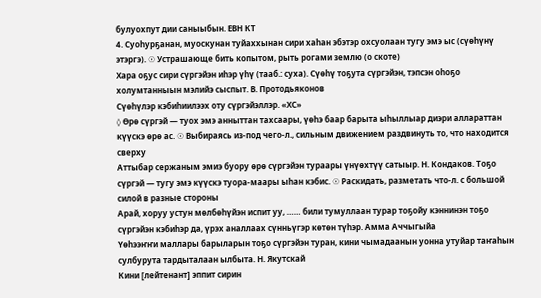булуохпут дии саныыбын. ЕВН КТ
4. Суоһурҕанан, муоскунан туйаххынан сири хаһан эбэтэр охсуолаан тугу эмэ ыс (сүөһүнү этэргэ). ☉ Устрашающе бить копытом, рыть рогами землю (о скоте)
Хара оҕус сири сүргэйэн иһэр үһү (тааб.: суха). Сүөһү тоҕута сүргэйэн, тэпсэн оһоҕо холумтанныын мэлийэ сыспыт. В. Протодьяконов
Сүөһүлэр кэбиһиилээх оту сүргэйэллэр. «ХС»
◊ Өрө сүргэй — туох эмэ анныттан тахсаары, үөһэ баар барыта ыһыллыар диэри аллараттан күүскэ өрө ас. ☉ Выбираясь из-под чего-л., сильным движением раздвинуть то, что находится сверху
Аттыбар сержаным эмиэ буору өрө сүргэйэн тураары үнүөхтүү сатыыр. Н. Кондаков. Тоҕо сүргэй — тугу эмэ күүскэ туора-маары ыһан кэбис. ☉ Раскидать, разметать что-л. с большой силой в разные стороны
Арай, хоруу устун мөлбөһүйэн испит уу, …… били тумуллаан турар тоҕойу кэннинэн тоҕо сүргэйэн кэбиһэр да, үрэх аналлаах сүнньүгэр көтөн түһэр. Амма Аччыгыйа
Үөһээҥҥи маллары барыларын тоҕо сүргэйэн туран, кини чымадаанын уонна утуйар таҥаһын сулбурута тардыталаан ылбыта. Н. Якутскай
Кини [лейтенант] эппит сирин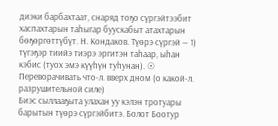диэки барбахтаат, снаряд тоҕо сүргэйтээбит хаспахтарын таһыгар буускабыт атахтарын бөҕөргөттүбүт. Н. Кондаков. Түөрэ сүргэй — 1) түгэҕэр тиийэ тиэрэ эргитэн таһаар, ыһан кэбис (туох эмэ күүһүн туһунан). ☉ Переворачивать что-л. вверх дном (о какой-л. разрушительной силе)
Биэс сыллааҕыта улахан уу кэлэн тротуары барытын түөрэ сүргэйбитэ. Болот Боотур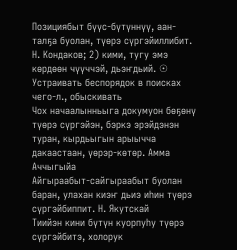Позициябыт бүүс-бүтүннүү, аан-талҕа буолан, түөрэ сүргэйиллибит. Н. Кондаков; 2) кими, тугу эмэ көрдөөн чүүччэй, дьэҥдьий. ☉ Устраивать беспорядок в поисках чего-л., обыскивать
Чох начаалынньыга докумуон бөҕөнү түөрэ сүргэйэн, бэркэ эрэйдэнэн туран, кырдьыгын арыычча дакаастаан, үөрэр-көтөр. Амма Аччыгыйа
Айгыраабыт-сайгыраабыт буолан баран, улахан киэҥ дьиэ иһин түөрэ сүргэйбиппит. Н. Якутскай
Тиийэн кини бүтүн куорпуһу түөрэ сүргэйбитэ, холорук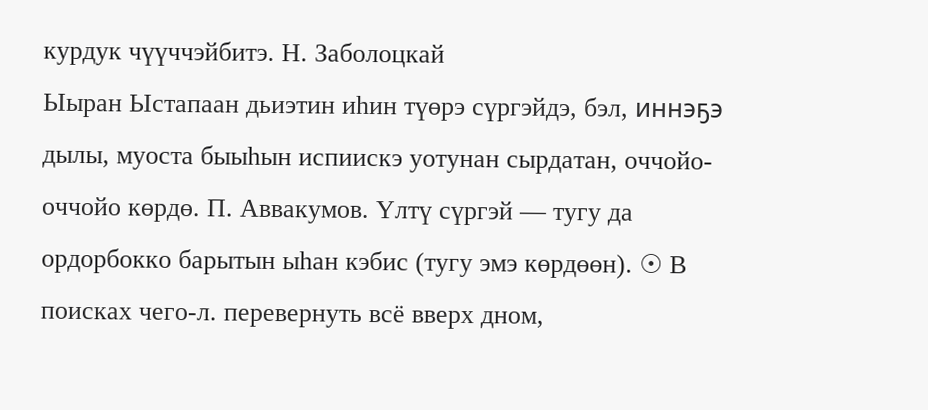курдук чүүччэйбитэ. Н. Заболоцкай
Ыыран Ыстапаан дьиэтин иһин түөрэ сүргэйдэ, бэл, иннэҕэ дылы, муоста быыһын испиискэ уотунан сырдатан, оччойо-оччойо көрдө. П. Аввакумов. Үлтү сүргэй — тугу да ордорбокко барытын ыһан кэбис (тугу эмэ көрдөөн). ☉ В поисках чего-л. перевернуть всё вверх дном,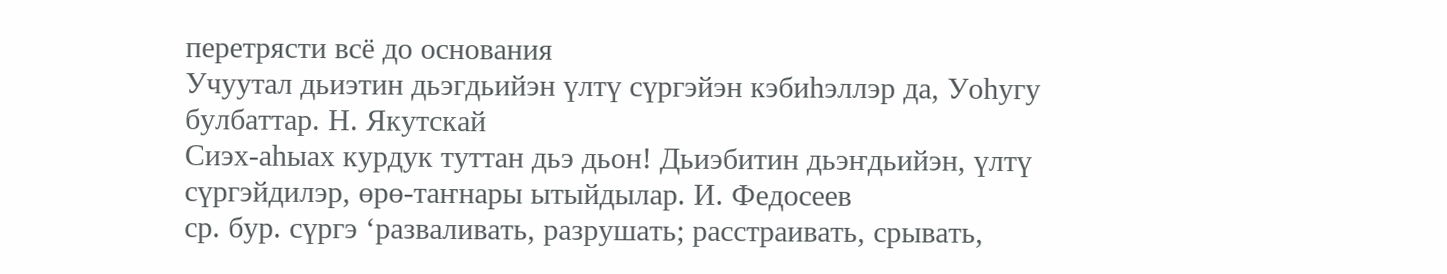перетрясти всё до основания
Учуутал дьиэтин дьэгдьийэн үлтү сүргэйэн кэбиһэллэр да, Уоһугу булбаттар. Н. Якутскай
Сиэх-аһыах курдук туттан дьэ дьон! Дьиэбитин дьэҥдьийэн, үлтү сүргэйдилэр, өрө-таҥнары ытыйдылар. И. Федосеев
ср. бур. сүргэ ‘разваливать, разрушать; расстраивать, срывать,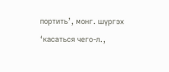портить’, монг. шүргэх ‘касаться чего-л.,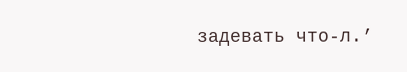задевать что-л.’